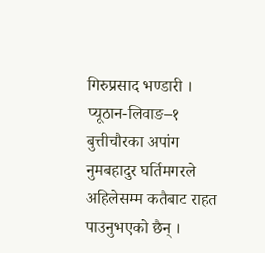गिरुप्रसाद भण्डारी ।
प्यूठान-लिवाङ–१ बुत्तीचौरका अपांग नुमबहादुर घर्तिमगरले अहिलेसम्म कतैबाट राहत पाउनुभएको छैन् ।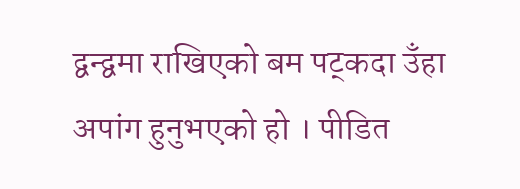द्वन्द्वमा राखिएको बम पट्कदा उँहा अपांग हुनुभएको हो । पीडित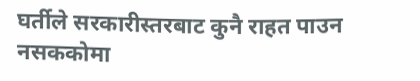घर्तीले सरकारीस्तरबाट कुनै राहत पाउन नसककोमा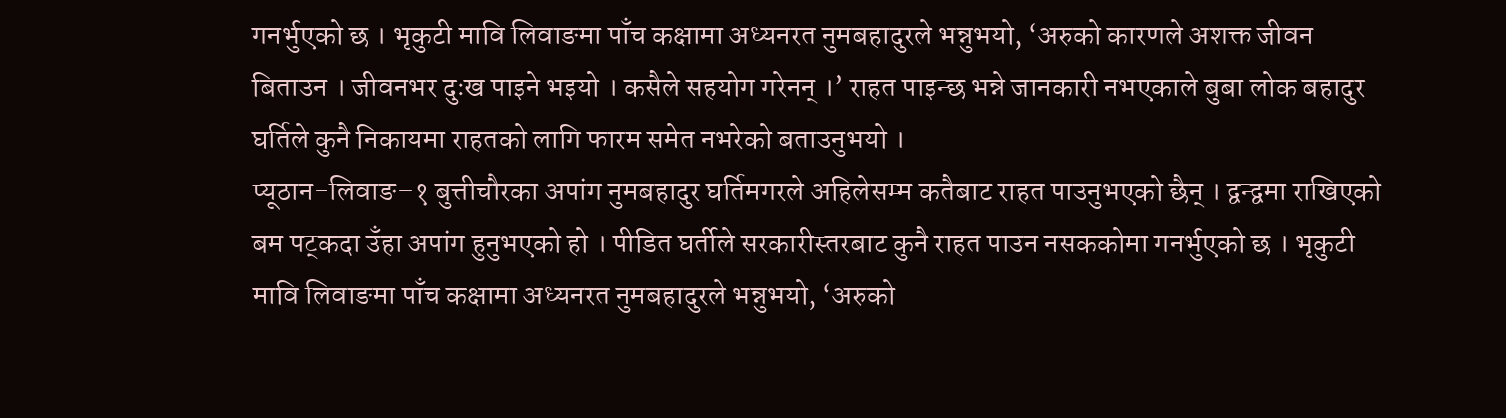गनर्भुएको छ । भृकुटी मावि लिवाङमा पाँच कक्षामा अध्यनरत नुमबहादुरले भन्नुभयो, ‘अरुको कारणले अशक्त जीवन बिताउन । जीवनभर दुःख पाइने भइयो । कसैले सहयोग गरेनन् ।’ राहत पाइन्छ भन्ने जानकारी नभएकाले बुबा लोक बहादुर घर्तिले कुनै निकायमा राहतको लागि फारम समेत नभरेको बताउनुभयो ।
प्यूठान-लिवाङ–१ बुत्तीचौरका अपांग नुमबहादुर घर्तिमगरले अहिलेसम्म कतैबाट राहत पाउनुभएको छैन् । द्वन्द्वमा राखिएको बम पट्कदा उँहा अपांग हुनुभएको हो । पीडित घर्तीले सरकारीस्तरबाट कुनै राहत पाउन नसककोमा गनर्भुएको छ । भृकुटी मावि लिवाङमा पाँच कक्षामा अध्यनरत नुमबहादुरले भन्नुभयो, ‘अरुको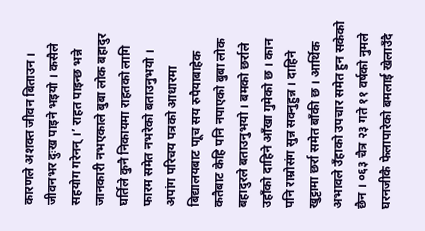कारणले अशक्त जीवन बिताउन । जीवनभर दुःख पाइने भइयो । कसैले सहयोग गरेनन् ।’ राहत पाइन्छ भन्ने जानकारी नभएकाले बुबा लोक बहादुर घर्तिले कुनै निकायमा राहतको लागि फारम समेत नभरेको बताउनुभयो ।
अपांग परिचय पत्रको आधारमा बिद्यालयबाट पाूच सय रुपैयाबाहेक कतैबाट केहि पनि नपाएको बुबा लोक बहादुरले बताउनुभयो । बमको छर्राले उहाँको दाहिने आँखा गुमेको छ । कान पनि राम्रोसंग सुन्न सक्नुहुन्न । दाहिने खुट्टामा छर्रा समेत बाँकी छ । आर्थिक अभावले उँहाको उपचार समेत हुन सकेको छैन । ०६३ चैत्र २३ गते ११ वर्षको नुमले घरनजीकै फेलापारेको बमलाई खेलाउँदै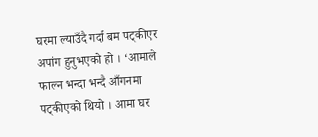घरमा ल्याउँदै गर्दा बम पट्कीएर अपांग हुनुभएको हो । ‘आमाले फाल्न भन्दा भन्दै आँगनमा पट्कीएको थियो । आमा घर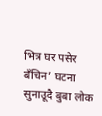भित्र घर पसेर बँचिन’ घटना सुनाउूदै बुबा लोक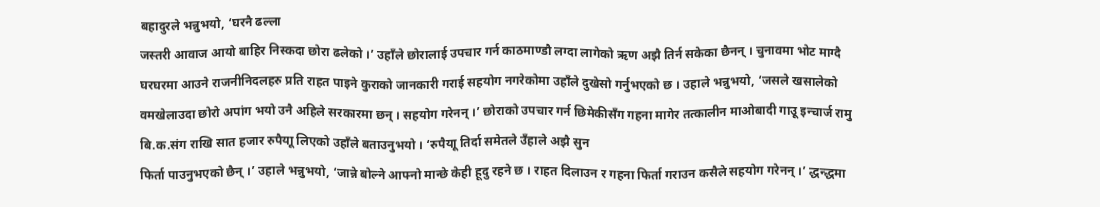बहादुरले भन्नुभयो, ‘घरनै ढल्ला
जस्तरी आवाज आयो बाहिर निस्कदा छोरा ढलेको ।’ उहाँले छोरालाई उपचार गर्न काठमाण्डौ लग्दा लागेको ऋण अझै तिर्न सकेका छैनन् । चुनावमा भोट माग्दै घरघरमा आउने राजनीनिदलहरु प्रति राहत पाइने कुराको जानकारी गराई सहयोग नगरेकोमा उहाँले दुखेसो गर्नुभएको छ । उहाले भन्नुभयो, ‘जसले खसालेको वमखेलाउदा छोरो अपांग भयो उनै अहिले सरकारमा छन् । सहयोग गरेनन् ।’ छोराको उपचार गर्न छिमेकीसँग गहना मागेर तत्कालीन माओबादी गाउू इन्चार्ज रामु बि.क.संग राखि सात हजार रुपैयाू लिएको उहाँले बताउनुभयो । ‘रुपैयाू तिर्दा समेतले उँहाले अझै सुन
फिर्ता पाउनुभएको छैन् ।’ उहाले भन्नुभयो, ‘जान्ने बोल्ने आफ्नो मान्छे केही हूदु रहने छ । राहत दिलाउन र गहना फिर्ता गराउन कसैले सहयोग गरेनन् ।’ द्धन्द्धमा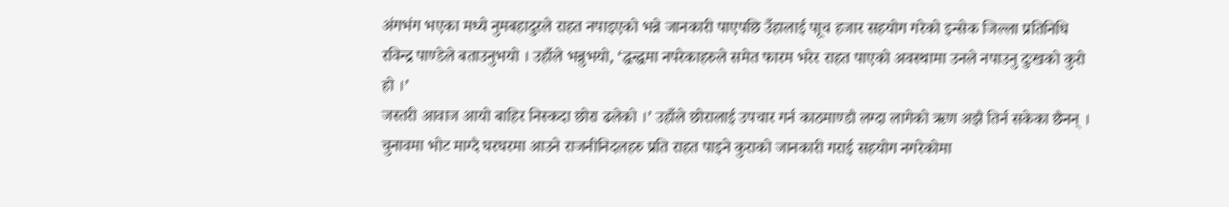अंगभंग भएका मध्ये नुमबहादुरले राहत नपाइएको भन्ने जानकारी पाएपछि उँहालाई पाूच हजार सहयोग गरेको इन्सेक जिल्ला प्रतिनिधि रविन्द्र पाण्डेले बताउनुभयो । उहाँले भन्नुभयो, ‘द्धन्द्धमा नपरेकाहरुले समेत फारम भरेर राहत पाएको अवस्थामा उनले नपाउनु दुःखको कुरो हो ।’
जस्तरी आवाज आयो बाहिर निस्कदा छोरा ढलेको ।’ उहाँले छोरालाई उपचार गर्न काठमाण्डौ लग्दा लागेको ऋण अझै तिर्न सकेका छैनन् । चुनावमा भोट माग्दै घरघरमा आउने राजनीनिदलहरु प्रति राहत पाइने कुराको जानकारी गराई सहयोग नगरेकोमा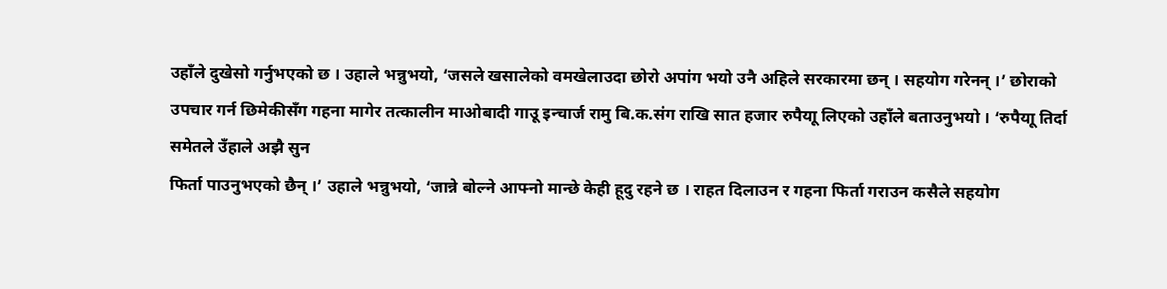उहाँले दुखेसो गर्नुभएको छ । उहाले भन्नुभयो, ‘जसले खसालेको वमखेलाउदा छोरो अपांग भयो उनै अहिले सरकारमा छन् । सहयोग गरेनन् ।’ छोराको उपचार गर्न छिमेकीसँग गहना मागेर तत्कालीन माओबादी गाउू इन्चार्ज रामु बि.क.संग राखि सात हजार रुपैयाू लिएको उहाँले बताउनुभयो । ‘रुपैयाू तिर्दा समेतले उँहाले अझै सुन
फिर्ता पाउनुभएको छैन् ।’ उहाले भन्नुभयो, ‘जान्ने बोल्ने आफ्नो मान्छे केही हूदु रहने छ । राहत दिलाउन र गहना फिर्ता गराउन कसैले सहयोग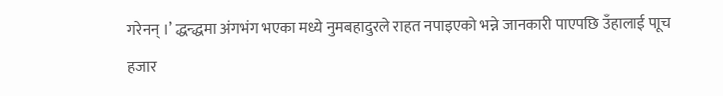गरेनन् ।’ द्धन्द्धमा अंगभंग भएका मध्ये नुमबहादुरले राहत नपाइएको भन्ने जानकारी पाएपछि उँहालाई पाूच हजार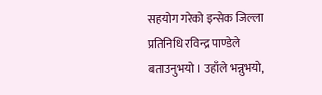सहयोग गरेको इन्सेक जिल्ला प्रतिनिधि रविन्द्र पाण्डेले बताउनुभयो । उहाँले भन्नुभयो,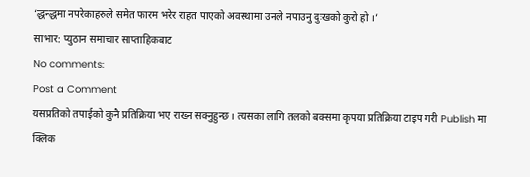‘द्धन्द्धमा नपरेकाहरुले समेत फारम भरेर राहत पाएको अवस्थामा उनले नपाउनु दुःखको कुरो हो ।’
साभार: प्युठान समाचार साप्ताहिकबाट
No comments:
Post a Comment
यसप्रतिको तपाईको कुनै प्रतिक्रिया भए राख्न सक्नुहुन्छ । त्यसका लागि तलको बक्समा कृपया प्रतिक्रिया टाइप गरी Publish मा क्लिक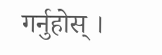गर्नुहोस् ।